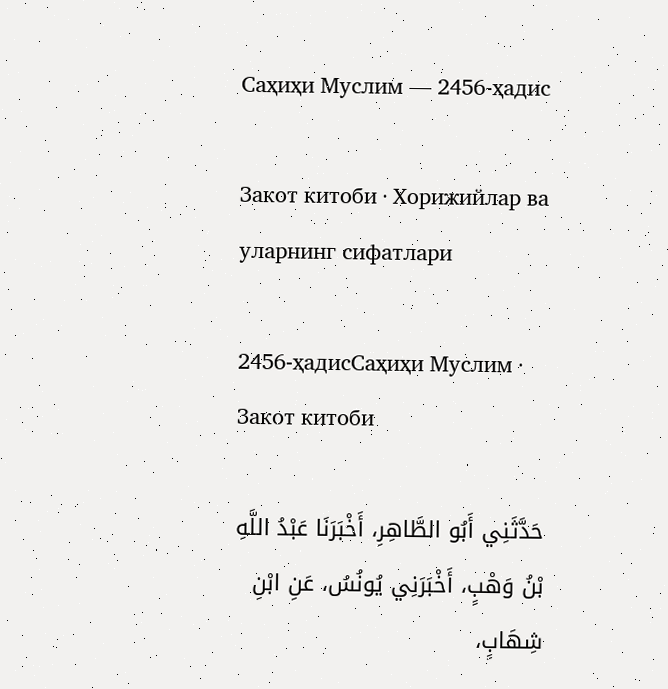Саҳиҳи Муслим — 2456-ҳадис

Закот китоби · Хорижийлар ва уларнинг сифатлари

2456-ҳадисСаҳиҳи Муслим · Закот китоби

حَدَّثَنِي أَبُو الطَّاهِرِ، أَخْبَرَنَا عَبْدُ اللَّهِ بْنُ وَهْبٍ، أَخْبَرَنِي يُونُسُ، عَنِ ابْنِ شِهَابٍ،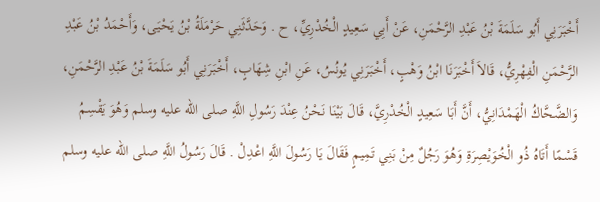أَخْبَرَنِي أَبُو سَلَمَةَ بْنُ عَبْدِ الرَّحْمَنِ، عَنْ أَبِي سَعِيدٍ الْخُدْرِيِّ، ح . وَحَدَّثَنِي حَرْمَلَةُ بْنُ يَحْيَى، وَأَحْمَدُ بْنُ عَبْدِ الرَّحْمَنِ الْفِهْرِيُّ، قَالاَ أَخْبَرَنَا ابْنُ وَهْبٍ، أَخْبَرَنِي يُونُسُ، عَنِ ابْنِ شِهَابٍ، أَخْبَرَنِي أَبُو سَلَمَةَ بْنُ عَبْدِ الرَّحْمَنِ، وَالضَّحَّاكُ الْهَمْدَانِيُّ، أَنَّ أَبَا سَعِيدٍ الْخُدْرِيَّ، قَالَ بَيْنَا نَحْنُ عِنْدَ رَسُولِ اللَّهِ صلى الله عليه وسلم وَهُوَ يَقْسِمُ قَسْمًا أَتَاهُ ذُو الْخُوَيْصِرَةِ وَهُوَ رَجُلٌ مِنْ بَنِي تَمِيمٍ فَقَالَ يَا رَسُولَ اللَّهِ اعْدِلْ . قَالَ رَسُولُ اللَّهِ صلى الله عليه وسلم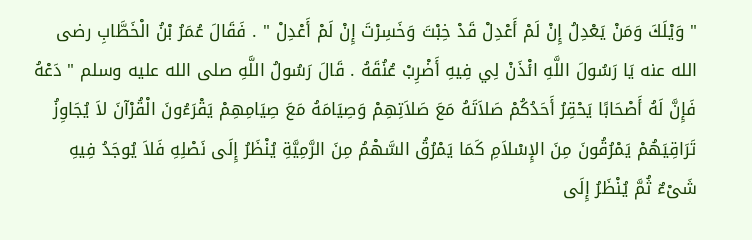" وَيْلَكَ وَمَنْ يَعْدِلُ إِنْ لَمْ أَعْدِلْ قَدْ خِبْتَ وَخَسِرْتَ إِنْ لَمْ أَعْدِلْ " . فَقَالَ عُمَرُ بْنُ الْخَطَّابِ رضى الله عنه يَا رَسُولَ اللَّهِ ائْذَنْ لِي فِيهِ أَضْرِبْ عُنُقَهُ . قَالَ رَسُولُ اللَّهِ صلى الله عليه وسلم " دَعْهُ فَإِنَّ لَهُ أَصْحَابًا يَحْقِرُ أَحَدُكُمْ صَلاَتَهُ مَعَ صَلاَتِهِمْ وَصِيَامَهُ مَعَ صِيَامِهِمْ يَقْرَءُونَ الْقُرْآنَ لاَ يُجَاوِزُ تَرَاقِيَهُمْ يَمْرُقُونَ مِنَ الإِسْلاَمِ كَمَا يَمْرُقُ السَّهْمُ مِنَ الرَّمِيَّةِ يُنْظَرُ إِلَى نَصْلِهِ فَلاَ يُوجَدُ فِيهِ شَىْءٌ ثُمَّ يُنْظَرُ إِلَى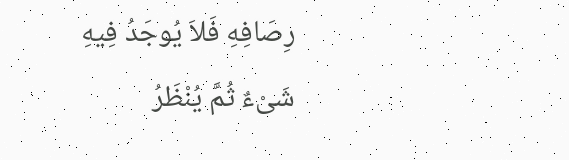رِصَافِهِ فَلاَ يُوجَدُ فِيهِ شَىْءٌ ثُمَّ يُنْظَرُ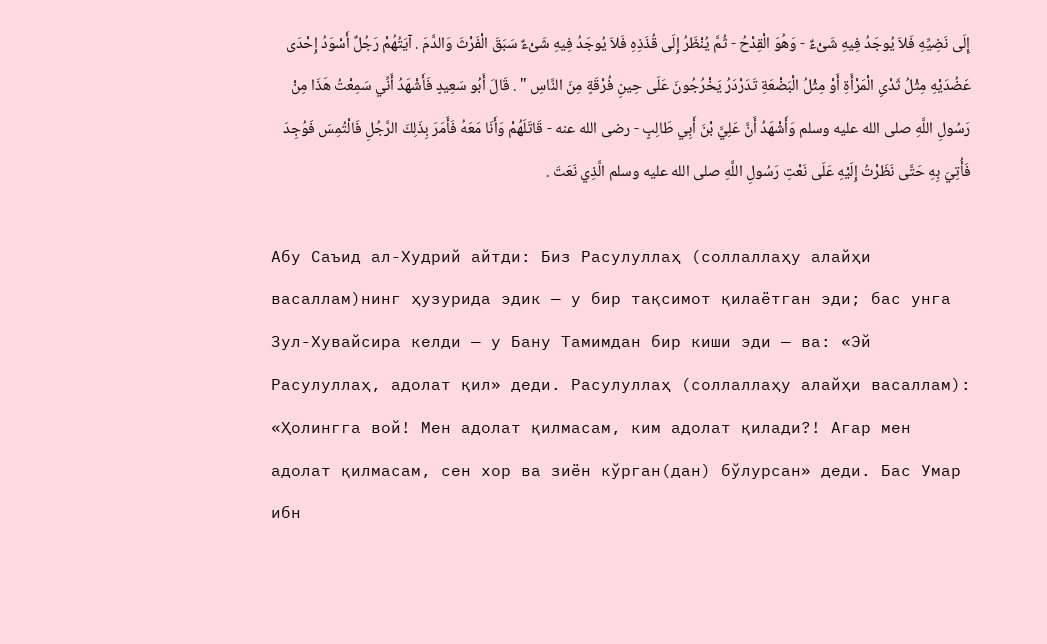إِلَى نَضِيِّهِ فَلاَ يُوجَدُ فِيهِ شَىْءٌ - وَهُوَ الْقِدْحُ - ثُمَّ يُنْظَرُ إِلَى قُذَذِهِ فَلاَ يُوجَدُ فِيهِ شَىْءٌ سَبَقَ الْفَرْثَ وَالدَّمَ . آيَتُهُمْ رَجُلٌ أَسْوَدُ إِحْدَى عَضُدَيْهِ مِثْلُ ثَدْىِ الْمَرْأَةِ أَوْ مِثْلُ الْبَضْعَةِ تَدَرْدَرُ يَخْرُجُونَ عَلَى حِينِ فُرْقَةٍ مِنَ النَّاسِ " . قَالَ أَبُو سَعِيدٍ فَأَشْهَدُ أَنِّي سَمِعْتُ هَذَا مِنْ رَسُولِ اللَّهِ صلى الله عليه وسلم وَأَشْهَدُ أَنَّ عَلِيَّ بْنَ أَبِي طَالِبٍ - رضى الله عنه - قَاتَلَهُمْ وَأَنَا مَعَهُ فَأَمَرَ بِذَلِكَ الرَّجُلِ فَالْتُمِسَ فَوُجِدَ فَأُتِيَ بِهِ حَتَّى نَظَرْتُ إِلَيْهِ عَلَى نَعْتِ رَسُولِ اللَّهِ صلى الله عليه وسلم الَّذِي نَعَتَ .

Абу Саъид ал-Худрий айтди: Биз Расулуллаҳ (соллаллаҳу алайҳи васаллам)нинг ҳузурида эдик — у бир тақсимот қилаётган эди; бас унга Зул-Хувайсира келди — у Бану Тамимдан бир киши эди — ва: «Эй Расулуллаҳ, адолат қил» деди. Расулуллаҳ (соллаллаҳу алайҳи васаллам): «Ҳолингга вой! Мен адолат қилмасам, ким адолат қилади?! Агар мен адолат қилмасам, сен хор ва зиён кўрган(дан) бўлурсан» деди. Бас Умар ибн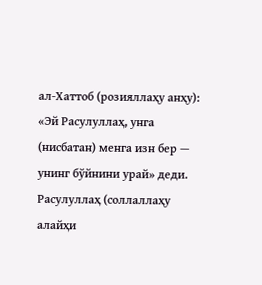ал-Хаттоб (розияллаҳу анҳу): «Эй Расулуллаҳ, унга (нисбатан) менга изн бер — унинг бўйнини урай» деди. Расулуллаҳ (соллаллаҳу алайҳи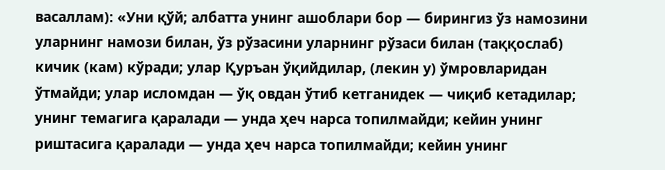васаллам): «Уни қўй; албатта унинг ашоблари бор — бирингиз ўз намозини уларнинг намози билан, ўз рўзасини уларнинг рўзаси билан (таққослаб) кичик (кам) кўради; улар Қуръан ўқийдилар, (лекин у) ўмровларидан ўтмайди; улар исломдан — ўқ овдан ўтиб кетганидек — чиқиб кетадилар; унинг темагига қаралади — унда ҳеч нарса топилмайди; кейин унинг риштасига қаралади — унда ҳеч нарса топилмайди; кейин унинг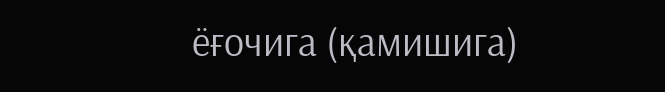ёғочига (қамишига)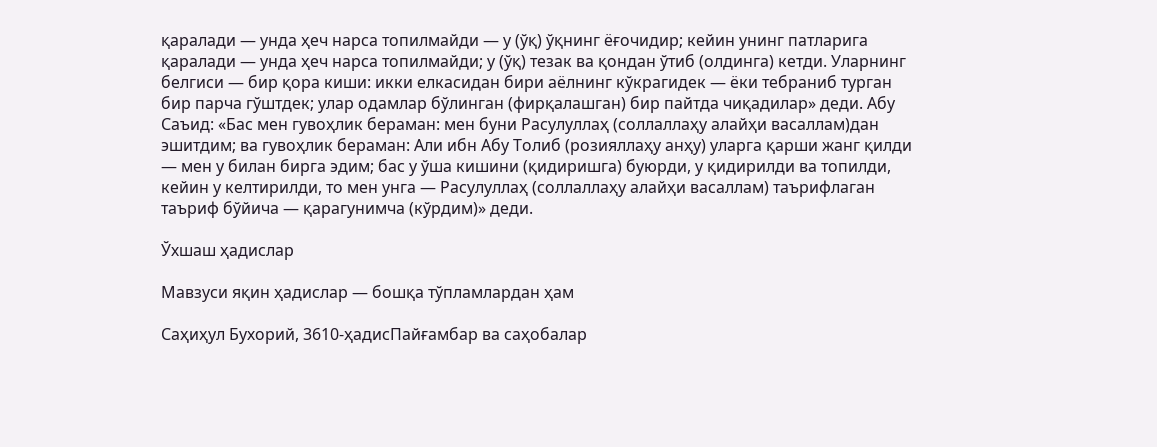қаралади — унда ҳеч нарса топилмайди — у (ўқ) ўқнинг ёғочидир; кейин унинг патларига қаралади — унда ҳеч нарса топилмайди; у (ўқ) тезак ва қондан ўтиб (олдинга) кетди. Уларнинг белгиси — бир қора киши: икки елкасидан бири аёлнинг кўкрагидек — ёки тебраниб турган бир парча гўштдек; улар одамлар бўлинган (фирқалашган) бир пайтда чиқадилар» деди. Абу Саъид: «Бас мен гувоҳлик бераман: мен буни Расулуллаҳ (соллаллаҳу алайҳи васаллам)дан эшитдим; ва гувоҳлик бераман: Али ибн Абу Толиб (розияллаҳу анҳу) уларга қарши жанг қилди — мен у билан бирга эдим; бас у ўша кишини (қидиришга) буюрди, у қидирилди ва топилди, кейин у келтирилди, то мен унга — Расулуллаҳ (соллаллаҳу алайҳи васаллам) таърифлаган таъриф бўйича — қарагунимча (кўрдим)» деди.

Ўхшаш ҳадислар

Мавзуси яқин ҳадислар — бошқа тўпламлардан ҳам

Саҳиҳул Бухорий, 3610-ҳадисПайғамбар ва саҳобалар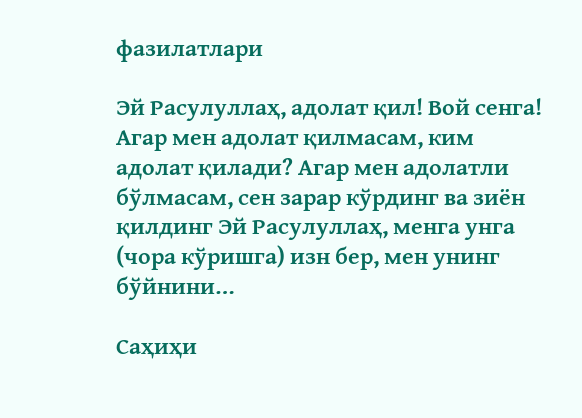фазилатлари

Эй Расулуллаҳ, адолат қил! Вой сенга! Агар мен адолат қилмасам, ким адолат қилади? Агар мен адолатли бўлмасам, сен зарар кўрдинг ва зиён қилдинг Эй Расулуллаҳ, менга унга (чора кўришга) изн бер, мен унинг бўйнини…

Саҳиҳи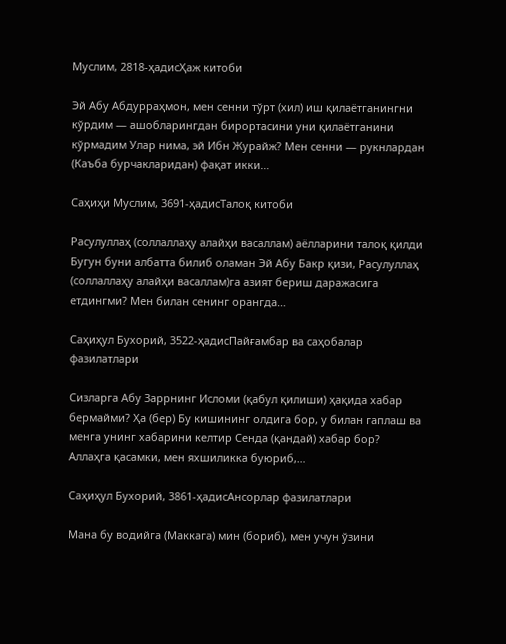Муслим, 2818-ҳадисҲаж китоби

Эй Абу Абдурраҳмон, мен сенни тўрт (хил) иш қилаётганингни кўрдим — ашобларингдан бирортасини уни қилаётганини кўрмадим Улар нима, эй Ибн Журайж? Мен сенни — рукнлардан (Каъба бурчакларидан) фақат икки…

Саҳиҳи Муслим, 3691-ҳадисТалоқ китоби

Расулуллаҳ (соллаллаҳу алайҳи васаллам) аёлларини талоқ қилди Бугун буни албатта билиб оламан Эй Абу Бакр қизи, Расулуллаҳ (соллаллаҳу алайҳи васаллам)га азият бериш даражасига етдингми? Мен билан сенинг орангда…

Саҳиҳул Бухорий, 3522-ҳадисПайғамбар ва саҳобалар фазилатлари

Сизларга Абу Заррнинг Исломи (қабул қилиши) ҳақида хабар бермайми? Ҳа (бер) Бу кишининг олдига бор, у билан гаплаш ва менга унинг хабарини келтир Сенда (қандай) хабар бор? Аллаҳга қасамки, мен яхшиликка буюриб,…

Саҳиҳул Бухорий, 3861-ҳадисАнсорлар фазилатлари

Мана бу водийга (Маккага) мин (бориб), мен учун ўзини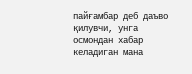пайғамбар деб даъво қилувчи, унга осмондан хабар келадиган мана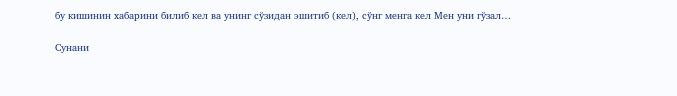бу кишинин хабарини билиб кел ва унинг сўзидан эшитиб (кел), сўнг менга кел Мен уни гўзал…

Сунани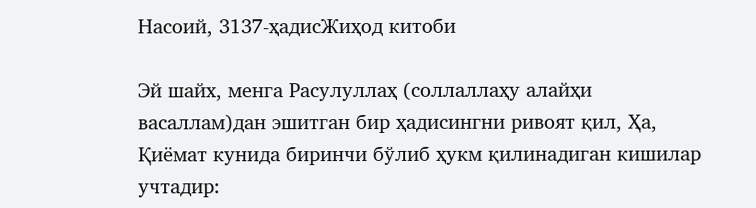Насоий, 3137-ҳадисЖиҳод китоби

Эй шайх, менга Расулуллаҳ (соллаллаҳу алайҳи васаллам)дан эшитган бир ҳадисингни ривоят қил, Ҳа, Қиёмат кунида биринчи бўлиб ҳукм қилинадиган кишилар учтадир: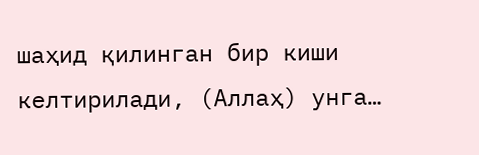шаҳид қилинган бир киши келтирилади, (Аллаҳ) унга…